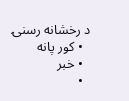د رخشانه رسنۍ
  • کور پانه
  • خبر
  •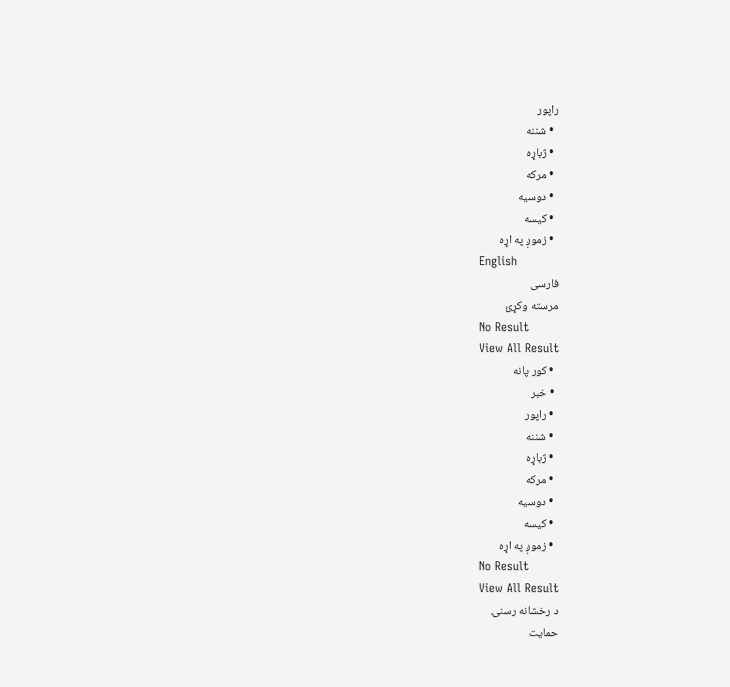راپور
  • شننه
  • ژباړه
  • مرکه
  • دوسیه
  • کیسه
  • زموږ په اړه
English
فارسی
مرسته وکړئ
No Result
View All Result
  • کور پانه
  • خبر
  • راپور
  • شننه
  • ژباړه
  • مرکه
  • دوسیه
  • کیسه
  • زموږ په اړه
No Result
View All Result
د رخشانه رسنۍ
حمایت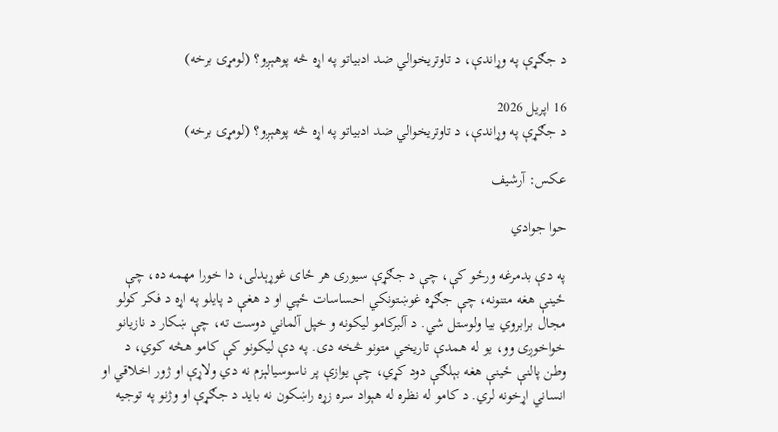د جګړې په وړاندې، د تاوتریخوالي ضد ادبیاتو په اړه څه پوهېږو؟ (لومړۍ برخه)

16 اپریل 2026
د جګړې په وړاندې، د تاوتریخوالي ضد ادبیاتو په اړه څه پوهېږو؟ (لومړۍ برخه)

عکس: آرشیف

حوا جوادي

په دې بدمرغه ورځو کې، چې د جګړې سیوری هر ځای غوړېدلی، دا خورا مهمه ده، چې ځینې هغه متنونه، چې جګړه غوښتونکي احساسات ځپي او د هغې د پایلو په اړه د فکر کولو مجال برابروي بیا ولوستل شي. د آلبرکامو لیکونه و خپل آلماني دوست ته، چې ښکار د نازیانو خواخوږی وو، یو له همدې تاریخي متونو څخه دی. په دې لیکونو کې کامو هڅه کوي، د وطن پالنې ځینې هغه بېلګې دود کړي، چې یوازې پر ناسوسیالېزم نه دي ولاړې او ژور اخلاقي او انساني اړخونه لري. د کامو له نظره له هېواد سره زړه راښکون نه باید د جګړې او وژنو په توجیه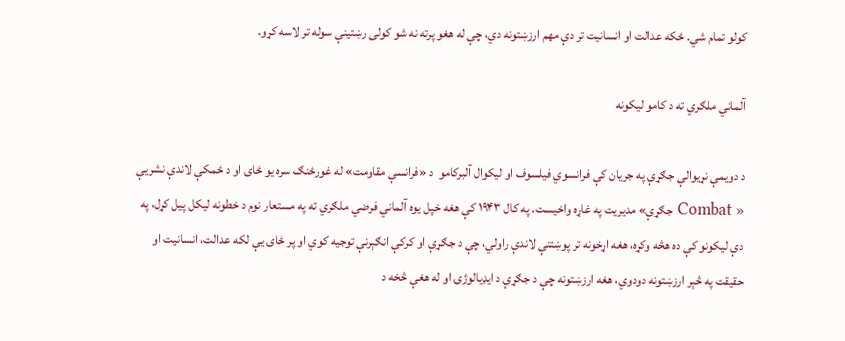کولو تمام شي. ځکه عدالت او انسانیت تر دې مهم ارزښتونه دي، چې له هغو پرته نه شو کولی رښتینې سوله تر لاسه کړو.

آلماني ملګري ته د کامو لیکونه

د دویمې نړیوالې جګړې په جریان کې فرانسوي فیلسوف او لیکوال آلبرکامو  د «فرانسې مقاومت» له غورځنګ سره یو ځای او د ځمکې لاندې نشریې « Combat جګړې» مدیریت په غاړه واخیست. په کال ۱۹۴۳ کې هغه خپل یوه آلماني فرضي ملګري ته په مستعار نوم د خطونه لیکل پیل کړل، په دې لیکونو کې ده هڅه وکړه، هغه اړخونه تر پوښتنې لاندې راولي، چې د جګړې او کرکې انګېرنې توجیه کوي او پر ځای یې لکه عدالت، انسانیت او حقیقت په څېر ارزښتونه دودوي، هغه ارزښتونه چې د جګړې د ایډیالوژۍ او له هغې څخه د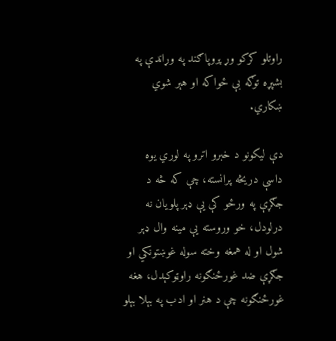راوتلو کرکو وړ پروپاګند په وړاندې په بشپړه توګه بې ځواکه او هېر شوي ښکاري.

دې لیکونو د خبرو اترو په لوري یوه داسې دریڅه پرانسته، چې که څه د جګړې په ورځو کې یې ډېر پلویان نه درلودل، خو وروسته یې مینه وال ډېر شول او له همغه وخته سوله غوښتونکي او جګړې ضد غورځنګونه راوټوکېدل، هغه غورځنګونه چې د هنر او ادب په بېلا بېلو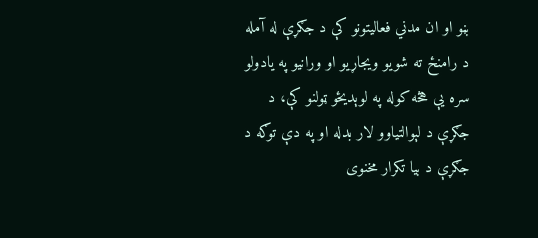بڼو او ان مدني فعالیتونو کې د جګړې له آمله د رامنځ ته شویو ویجاړیو او ورانیو په یادولو سره یې هڅه کوله په لوېدیځو ټولنو کې، د جګړې د لېوالتیاوو لار بدله او په دې توګه د جګړې د بیا تکرار مخنوی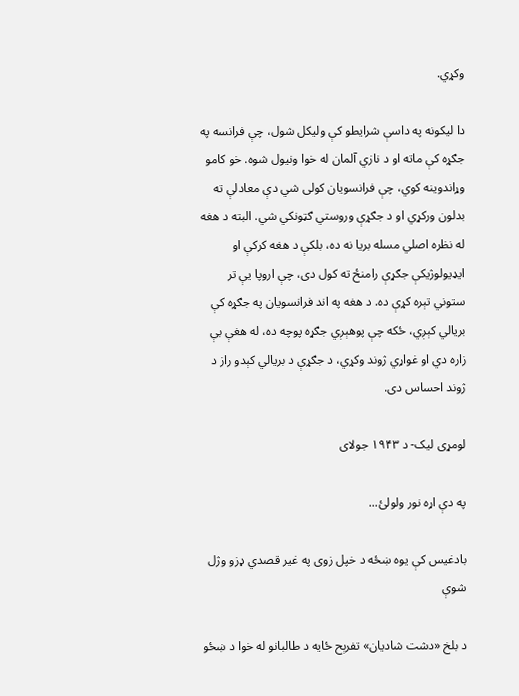وکړي.

دا لیکونه په داسې شرایطو کې ولیکل شول، چې فرانسه په جګړه کې ماته او د نازي آلمان له خوا ونیول شوه. خو کامو وړاندوینه کوي، چې فرانسویان کولی شي دې معادلې ته بدلون ورکړي او د جګړې وروستي ګټونکي شي. البته د هغه له نظره اصلي مسله بریا نه ده، بلکې د هغه کرکې او ایډیولوژیکې جګړې رامنځ ته کول دی، چې اروپا یې تر ستوني تېره کړې ده. د هغه په اند فرانسویان په جګړه کې بریالي کېږي، ځکه چې پوهېږي جګړه پوچه ده، له هغې بې زاره دي او غواړي ژوند وکړي، د جګړې د بریالي کېدو راز د ژوند احساس دی.

لومړی لیک- د ۱۹۴۳ جولای

په دې اړه نور ولولئ...

بادغیس کې یوه ښځه د خپل زوی په غیر قصدي ډزو وژل شوې

د بلخ «دشت شادیان» تفرېح ځایه د طالبانو له خوا د ښځو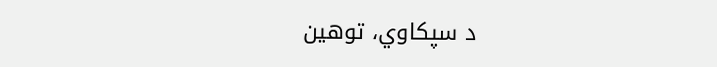د سپکاوي، توهین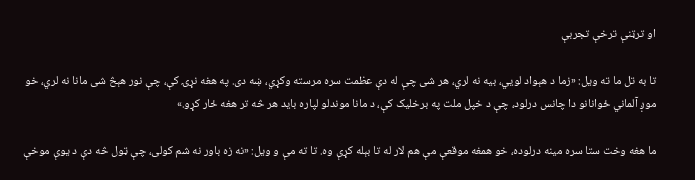او ترټنې ترخې تجربې

تا به تل ما ته ویل: «زما د هېواد لويي، بیه نه لري، هر شی چې له دې عظمت سره مرسته وکړي، ښه دی. په هغه نړۍ کې، چې نور هېڅ شی مانا نه لري، خو موږ آلماني ځوانانو دا چانس درلود، چې د خپل ملت په برخلیک کې، د مانا موندلو لپاره باید هر څه تر هغه ځار کړو.»

ما هغه وخت ستا سره مینه درلوده، خو همغه موقعې مې هم لار له تا بېله کړې وه. تا ته مې و ویل: «نه زه باور نه شم کولی، چې ټول څه دې د یوې موخې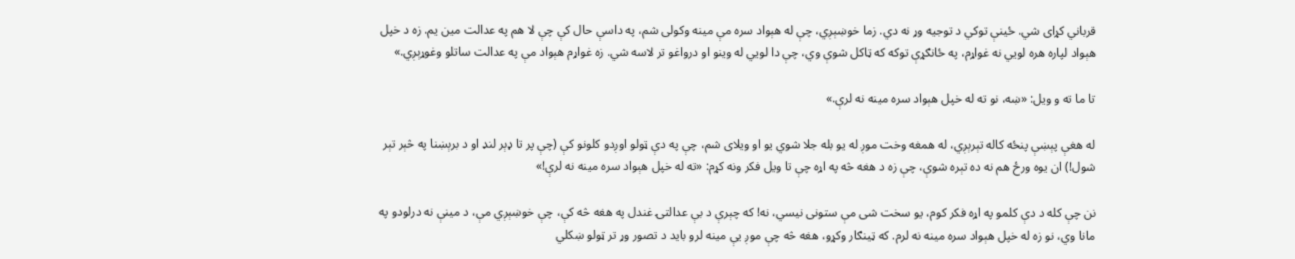قرباني کړای شي. ځینې توکي د توجیه وړ نه دي. زما خوښېږي، چې له هېواد سره مې مینه وکولی شم، په داسې حال کې چې لا هم په عدالت مین یم. زه د خپل هېواد لپاره هره لويي نه غواړم، په ځانګړې توکه که ټاکل شوې وي، چې دا لویي له وینو او درواغو تر لاسه شي. زه غواړم هېواد مې په عدالت ساتلو وغوړېږي.»

تا ما ته و ویل: «ښه، نو ته له خپل هېواد سره مینه نه لرې.»

له هغې پېښې پنځه کاله تېرېږي، له همغه وخت موږ له یو بله جلا شوي یو او ویلای شم، چې په دې ټولو اوږدو کلونو کې (چې پر تا ډېر لنډ او د برېښنا په څېر تېر شول!) ان یوه ورځ هم نه ده تېره شوې، چې زه د هغه څه په اړه چې تا ویل فکر ونه کړم: «ته له خپل هېواد سره مینه نه لرې!»

نن چې کله د دې کلمو په اړه فکر کوم، یو سخت شی مې ستونی نیسي، نه! که چېرې د بې عدالتۍ غندل په هغه څه کې، چې خوښېږي مې، د مینې نه درلودو په مانا وي، نو زه له خپل هېواد سره مینه نه لرم. که ټينګار وکړو، هغه څه چې موږ یې مینه لرو باید د تصور وړ تر ټولو ښکلي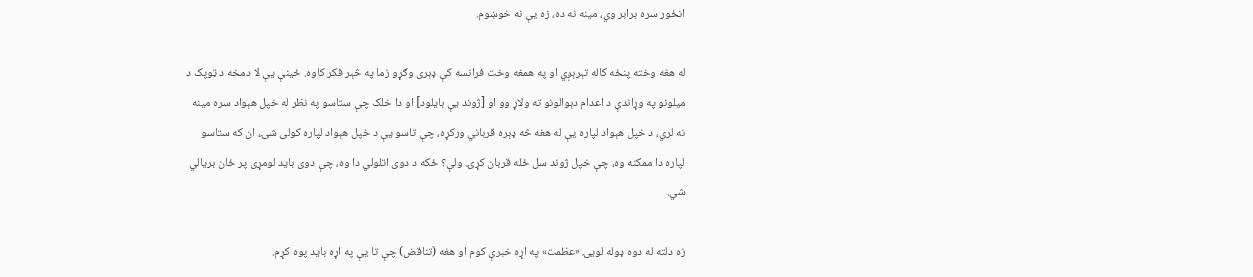انځور سره برابر وي، مینه نه ده، زه یې نه خوښوم.

له هغه وخته پنځه کاله تېرېږي او په همغه وخت فرانسه کې ډېری وګړو زما په څېر فکر کاوه. ځینې یې لا دمخه د ټوپک د میلونو په وړاندې د اعدام دېوالونو ته ولاړ وو او [ژوند یې بایلود] او دا خلک چې ستاسو په نظر له خپل هېواد سره مینه نه لري، د خپل هېواد لپاره یې له هغه څه ډېره قرباني ورکړه، چې تاسو یې د خپل هېواد لپاره کولی شۍ، ان که ستاسو لپاره دا ممکنه وه، چې خپل ژوند سل ځله قربان کړۍ. ولې؟ ځکه د دوی اتلولي دا وه، چې دوی باید لومړی پر ځان بریالي شي.

زه دلته له دوه ډوله لویۍ «عظمت» په اړه خبرې کوم او هغه (تناقض) چې تا یې په اړه باید پوه کړم.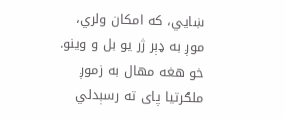ښايي، که امکان ولري، موږ به ډېر ژر یو بل و وینو. خو هغه مهال به زموږ ملګرتیا پای ته رسېدلي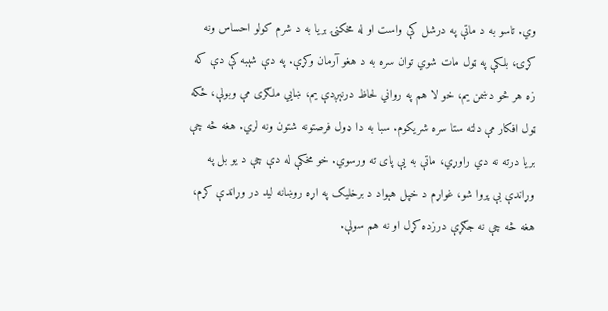وي. تاسو به د ماتې په درشل کې واست او له مخکنۍ بریا به د شرم کولو احساس ونه کړۍ، بلکې په ټول مات شوي توان سره به د هغو آرمان وکړې. په دې شېبه کې دې که زه هر څو دښمن یم، خو لا هم په رواني لحاظ درنېږدې یم، ښايي ملګری مې وبولې، ځکه ټول افکار مې دلته ستا سره شریکوم. سبا به دا ډول فرصتونه شتون ونه لري. هغه څه چې بریا درته نه دي راوړي، ماتې به یې پای ته ورسوي. خو مخکې له دې چې د یو بل په وړاندې بې پروا شو، غواړم د خپل هېواد د برخلیک په اړه روښانه لید در وړاندې کړم، هغه څه چې نه جګړې درزده کړل او نه هم سولې.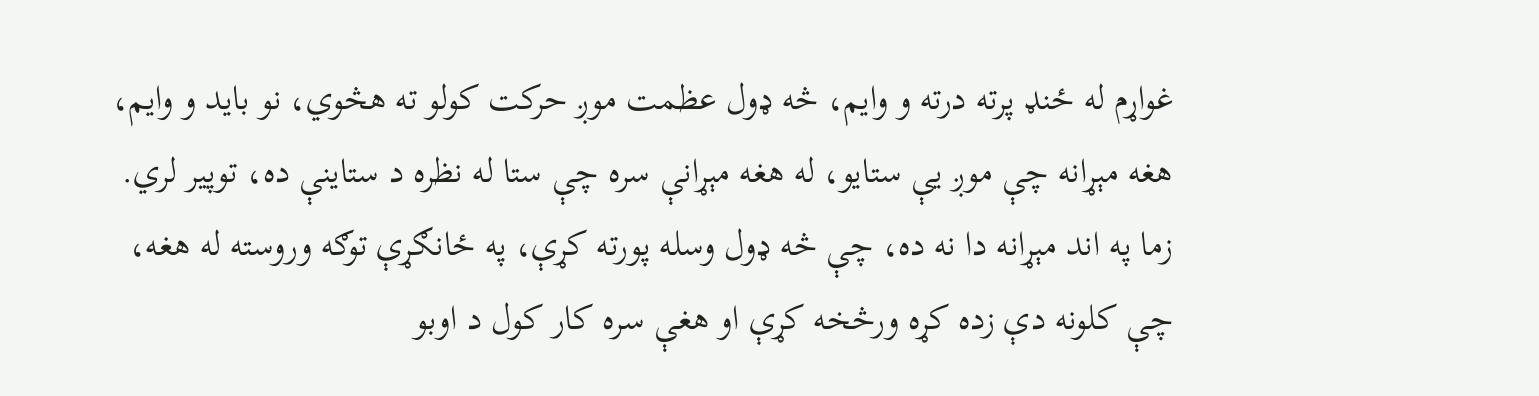غواړم له ځنډ پرته درته و وایم، څه ډول عظمت موږ حرکت کولو ته هڅوي، نو باید و وایم، هغه مېړانه چې موږ یې ستایو، له هغه مېړانې سره چې ستا له نظره د ستاینې ده، توپیر لري. زما په اند مېړانه دا نه ده، چې څه ډول وسله پورته کړې، په ځانګړې توګه وروسته له هغه، چې کلونه دې زده کړه ورڅخه کړې او هغې سره کار کول د اوبو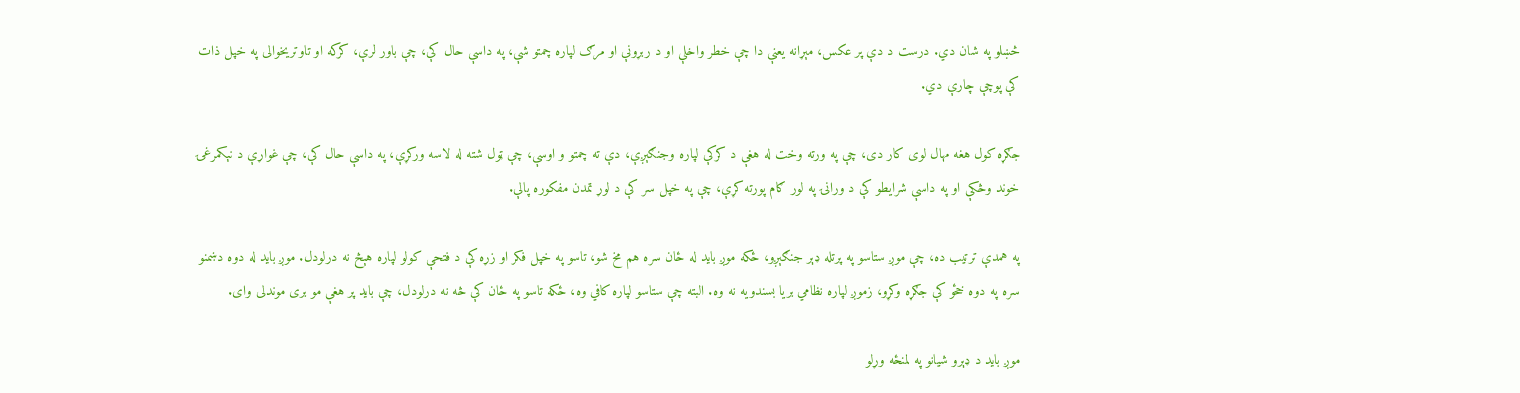څښلو په شان دي. درست د دې پر عکس، مېړانه یعنې دا چې خطر واخلې او د ربړونې او مرګ لپاره چمتو شې، په داسې حال کې، چې باور لرې، کرکه او تاوتریخوالی په خپل ذات کې پوچې چارې دي.

جګړه کول هغه مهال لوی کار دی، چې په ورته وخت له هغې د کرکې لپاره وجنګېږې، دې ته چمتو و اوسې، چې ټول شته له لاسه ورکړې، په داسې حال کې، چې غواړې د نېکمرغۍ خوند وڅکې او په داسې شرایطو کې د ورانۍ په لور ګام پورته کړې، چې په خپل سر کې د لوړ تمدن مفکوره پالې.

په همدې ترتیب ده، چې موږ ستاسو په پرتله ډېر جنګېږو، ځکه موږ باید له ځان سره هم مخ شو، تاسو په خپل فکر او زړه کې د فتحې کولو لپاره هېڅ نه درلودل. موږ باید له دوه دښمنو سره په دوه خځو کې جګړه وکړو، زموږ لپاره نظامي بریا بسندویه نه وه. البته چې ستاسو لپاره کافي وه، ځکه تاسو په ځان کې څه نه درلودل، چې باید پر هغې مو بری موندلی وای.

موږ باید د ډېرو شیانو په لمنځه وړلو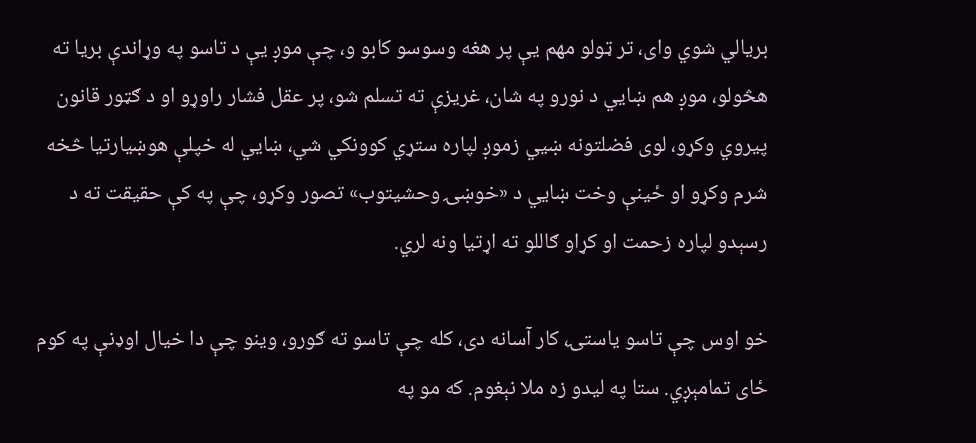بریالي شوي وای، تر ټولو مهم یې پر هغه وسوسو کابو و، چې موږ یې د تاسو په وړاندې بریا ته هڅولو، موږ هم ښايي د نورو په شان، غریزې ته تسلم شو، پر عقل فشار راوړو او د ګټور قانون پیروي وکړو، لوی فضلتونه ښيي زموږ لپاره ستړي کوونکي شي، ښايي له خپلې هوښیارتیا څخه شرم وکړو او ځینې وخت ښايي د «خوښۍ وحشیتوب» تصور وکړو، چې په کې حقیقت ته د رسېدو لپاره زحمت او کړاو ګاللو ته اړتیا ونه لري.

خو اوس چې تاسو یاستۍ، کار آسانه دی، کله چې تاسو ته ګورو، وینو چې دا خیال اوډنې په کوم ځای تمامېږي. ستا په لیدو زه ملا نېغوم. که مو په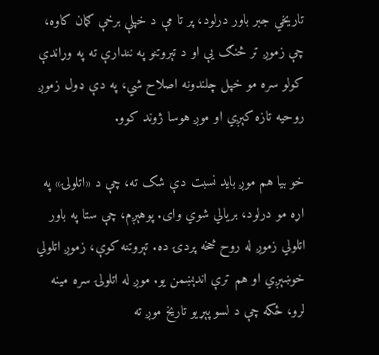تاریخي جبر باور درلود، پر تا مې د خپلې برخې ګمان کاوه، چې زموږ تر څنګ یې او د تېروتنو په نندارې ته په وړاندې کولو سره مو خپل چلندونه اصلاح شي، په دې ډول زموږ روحیه تازه کېږي او موږ هوسا ژوند کوو.

خو بیا هم موږ باید نسبت دې شک ته، چې د «اتلولۍ» په اړه مو درلود، بریالي شوي وای. پوهېږم، چې ستا په باور اتلولي زموږ له روح څخه پردۍ ده. تېروتنه کوې، زموږ اتلولي خوښېږي او هم ترې اندېښمن یو. موږ له اتلولۍ سره مینه لرو، ځکه چې د لسو پېړیو تاریخ موږ ته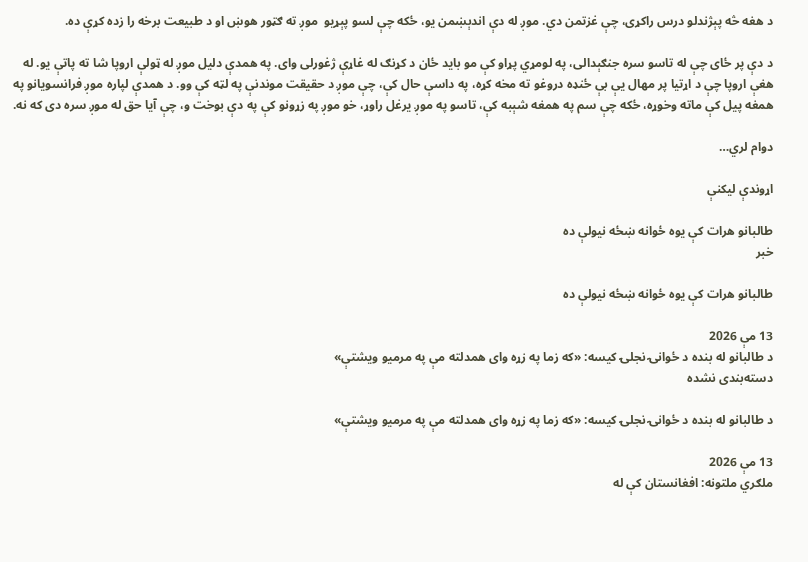د هغه څه پېژندلو درس راکړی، چې غزتمن دي. موږ له دې اندېښمن یو، ځکه چې لسو پېړیو  موږ ته ګټور هوښ او د طبیعت برخه را زده کړې ده.

د دې پر ځای چې له تاسو سره جنګېدالی، په لومړي پړاو کې مو باید ځان د کړنګ له غاړې ژغورلی وای. په همدې دلیل موږ له ټولې اروپا شا ته پاتې یو. له هغې اروپا چې د اړتیا پر مهال یې بې ځنډه دروغو ته مخه کړه، په داسې حال کې، چې موږ د حقیقت موندنې په لټه کې وو. د همدې لپاره موږ فرانسویانو په همغه پیل کې ماته وخوړه، ځکه چې سم په همغه شېبه کې، تاسو په موږ یرغل راوړ، خو موږ په زړونو کې په دې بوخت و، چې آیا حق له موږ سره دی که نه.

دوام لري…

اړوندې لیکنې

طالبانو هرات کې یوه ځوانه ښځه نیولې ده
خبر

طالبانو هرات کې یوه ځوانه ښځه نیولې ده

13 مې 2026
د طالبانو له بنده د ځوانۍ نجلۍ کیسه: «که زما په زړه وای همدلته مې په مرمیو ویشتې»
دسته‌بندی نشده

د طالبانو له بنده د ځوانۍ نجلۍ کیسه: «که زما په زړه وای همدلته مې په مرمیو ویشتې»

13 مې 2026
ملګري ملتونه: افغانستان کې له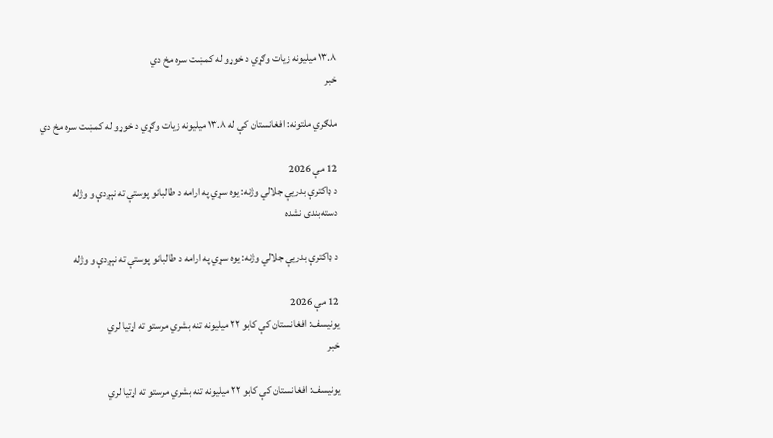۱۳.۸ میلیونه زیات وګړي د خوړو له کمښت سره مخ دي
خبر

ملګري ملتونه: افغانستان کې له ۱۳.۸ میلیونه زیات وګړي د خوړو له کمښت سره مخ دي

12 مې 2026
د ډاکترې بدریې جلالي وژنه: یوه سړي په ارامه د طالبانو پوستې ته نېږدې و وژله
دسته‌بندی نشده

د ډاکترې بدریې جلالي وژنه: یوه سړي په ارامه د طالبانو پوستې ته نېږدې و وژله

12 مې 2026
یونیسف: افغانستان کې کابو ۲۲ میلیونه تنه بشري مرستو ته اړتیا لري
خبر

یونیسف: افغانستان کې کابو ۲۲ میلیونه تنه بشري مرستو ته اړتیا لري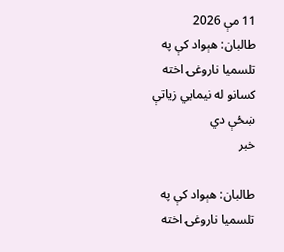11 مې 2026
طالبان: هېواد کې په تلسمیا ناروغۍ اخته کسانو له نیمايي زیاتې ښځې دي
خبر

طالبان: هېواد کې په تلسمیا ناروغۍ اخته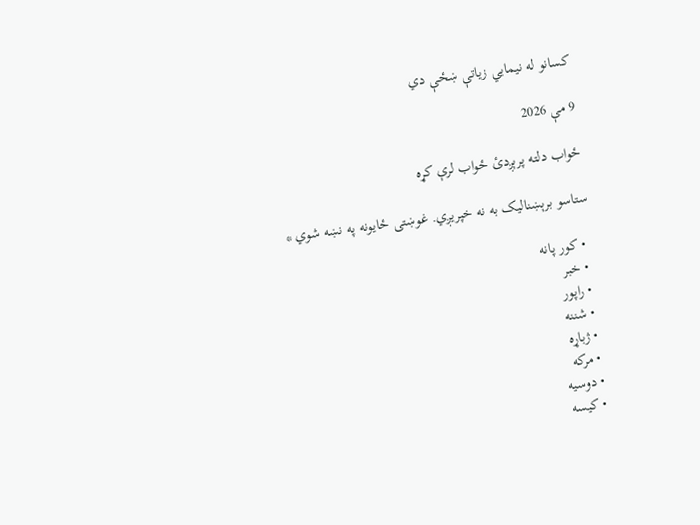کسانو له نیمايي زیاتې ښځې دي

9 مې 2026

ځواب دلته پرېږدئ ځواب لرې کړه

ستاسو برېښناليک به نه خپريږي. غوښتى ځایونه په نښه شوي *

  • کور پانه
  • خبر
  • راپور
  • شننه
  • ژباړه
  • مرکه
  • دوسیه
  • کیسه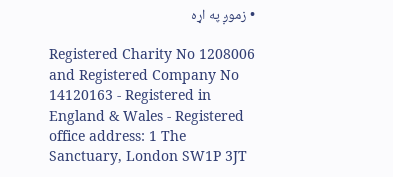• زموږ په اړه

Registered Charity No 1208006 and Registered Company No 14120163 - Registered in England & Wales - Registered office address: 1 The Sanctuary, London SW1P 3JT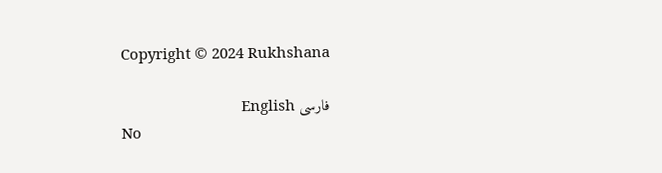Copyright © 2024 Rukhshana

فارسی English
No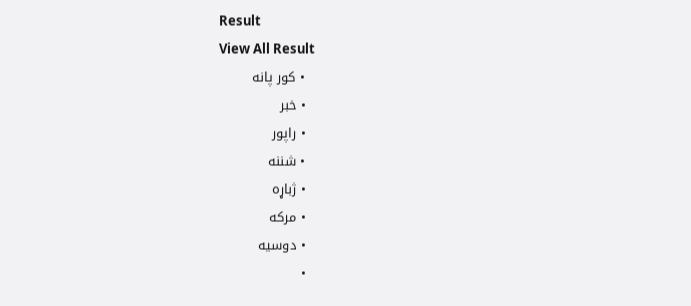Result
View All Result
  • کور پانه
  • خبر
  • راپور
  • شننه
  • ژباړه
  • مرکه
  • دوسیه
  •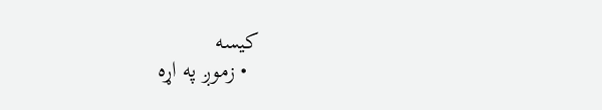کیسه
  • زموږ په اړه